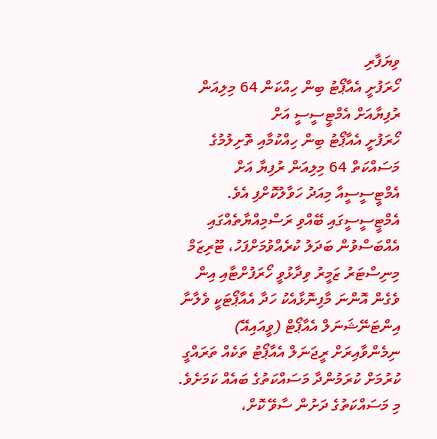ވިޔަފާރި
ހޯރަފުށީ އެއާޕޯޓު ބިން ހިއްކަން 64 މިލިއަން ރުފިޔާއަށް އެމްޓީސީސީ އަށް
ހޯރަފުށީ އެއާޕޯޓު ބިން ހިއްކުމާއި ތޮށިލުމުގެ މަސައްކަތް 64 މިލިއަން ރުފިޔާ އަށް އެމްޓީސީސީއާ މިއަދު ހަވާލުކޮށްފި އެވެ.
އެމްޓީސީސީގައި ބޭއްވި ރަސްމިއްޔާތެއްގައި އެއްބަސްވުން ބަދަލު ކުރެއްވުމަށްފަހު، ޓޫރިޒަމް މިނިސްޓަރު ޒަމީރު ވިދާޅުވީ ހޯރަފުށްޓާއި އިން ވެގެން އޮންނަ މާފިނޮޅާއެކު ހަދާ އެއާޕޯޓަކީ ވެލާނާ އިންޓަނޭޝަނަލް އެއާޕޯޓް (ވީއައިއޭ) ނިމެންވާއިރަށް ރީޖަނަލް އެއާޕޯޓު ތަކެއް ތަރައްގީ ކުރުމަށް ކުރަމުންދާ މަސައްކަތުގެ ބައެއް ކަމަށެވެ. މި މަސައްކަތުގެ ދަށުން ސާވޭ ކޮށް،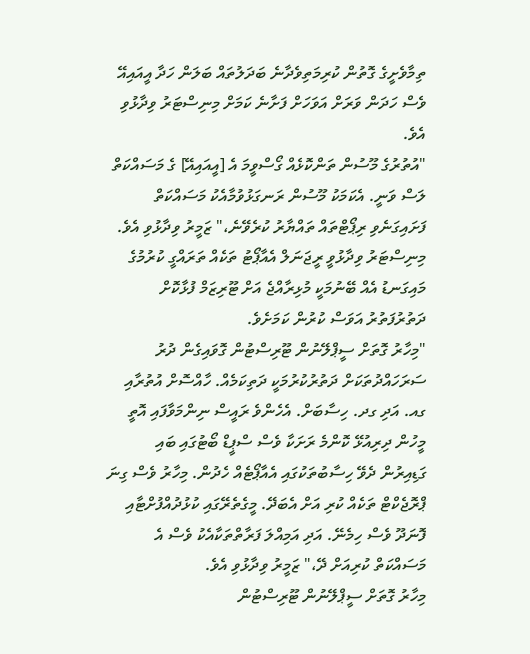ތިމާވެށީގެ ގޮތުން ކުރިމަތިވެދާނެ ބަދަލުތައް ބަލަން ހަދާ އީއައިއޭ ވެސް ހަދަން ވަރަށް އަވަހަށް ފަށާނެ ކަމަށް މިނިސްޓަރު ވިދާޅުވި އެވެ.
"އުތުރުގެ މޫސުން ތަންކޮޅެއް ގޯސްވީމަ އެ [އީއައިއޭ] ގެ މަސައްކަތް ލަސް ވަނީ. އެކަމަކު މޫސުން ރަނގަޅުވުމާއެކު މަސައްކަތް ފަށައިގަނެވި ރިޕޯޓްތައް ތައްޔާރު ކުރެވޭނެ،" ޒަމީރު ވިދާޅުވި އެވެ.
މިނިސްޓަރު ވިދާޅުވީ ރީޖަނަލް އެއާޕޯޓު ތަކެއް ތަރައްގީ ކުރުމުގެ މައިގަނޑު އެއް ބޭނުމަކީ މުޅިރާއްޖެ އަށް ޓޫރިޒަމް ފުޅާކޮށް ދަތުރުފަތުރު އަވަސް ކުރުން ކަމަށެވެ.
"މިހާރު ގޮތަށް ސީޕްލޭނުން ޓޫރިސްޓުން ގޮވައިގެން ދުރު ސަރަހައްދުތަކަށް ދަތުރުކުރުމަކީ ދަތިކަމެއް. ހާއްސޮށް އުތުރާއި ގއ. އަދި ގދ. ހިސާބަށް. އެހެންވެ ރައީސް ނިންމަވާފައި އޮތީ މީހުން ދިރިއުޅޭ ކޮންމެ ރަށަކާ ވެސް ސްޕީޑް ބޯޓުގައި ބައި ގަޑިއިރުން ދެވޭ ހިސާބުތަކުގައި އެއާޕޯޓެއް ހެދުން. މިހާރު ވެސް ގިނަ ޕްރޮޖެކްޓް ތަކެއް ކުރި އަށް އެބަދޭ. މީގެތެރޭގައި ކުޅުދުއްފުށްޓާއި ފޮނަދޫ ވެސް ހިމެނޭ. އަދި އަމިއްލަ ފަރާތްތަކާއެކު ވެސް އެ މަސައްކަތް ކުރިއަށް ދޭ،" ޒަމީރު ވިދާޅުވި އެވެ.
މިހާރު ގޮތަށް ސީޕްލޭނުން ޓޫރިސްޓުން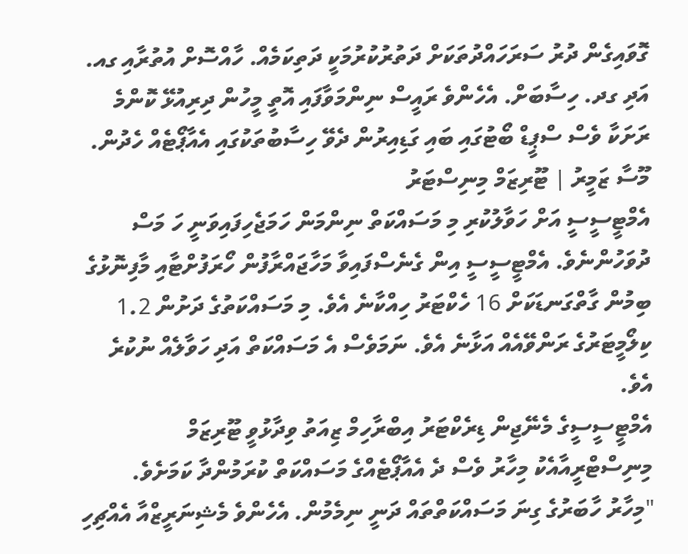ގޮވައިގެން ދުރު ސަރަހައްދުތަކަށް ދަތުރުކުރުމަކީ ދަތިކަމެއް. ހާއްސޮށް އުތުރާއި ގއ. އަދި ގދ. ހިސާބަށް. އެހެންވެ ރައީސް ނިންމަވާފައި އޮތީ މީހުން ދިރިއުޅޭ ކޮންމެ ރަށަކާ ވެސް ސްޕީޑް ބޯޓުގައި ބައި ގަޑިއިރުން ދެވޭ ހިސާބުތަކުގައި އެއާޕޯޓެއް ހެދުން.
މޫސާ ޒަމީރު | ޓޫރިޒަމް މިނިސްޓަރު
އެމްޓީސީސީ އަށް ހަވާލުކުރި މި މަސައްކަތް ނިންމަން ހަމަޖެހިފައިވަނީ ހަ މަސް ދުވަހުންނެވެ. އެމްޓީސީސީ އިން ގެނެސްފައިވާ މަހާޖައްރާފުން ހޯރަފުށްޓާއި މާފިނޮޅުގެ ބިމުން ގާތްގަނޑަކަށް 16 ހެކްޓަރު ހިއްކާނެ އެވެ. މި މަސައްކަތުގެ ދަށުން 1.2 ކިލޯމީޓަރުގެ ރަންވޭއެއް އަޅާނެ އެވެ. ނަމަވެސް އެ މަސައްކަތް އަދި ހަވާލެއް ނުކުރެ އެވެ.
އެމްޓީސީސީގެ މެނޭޖިން ޑިރެކްޓަރު އިބްރާހިމް ޒިއަތު ވިދާޅުވީ ޓޫރިޒަމް މިނިސްޓްރީއާއެކު މިހާރު ވެސް ދެ އެއާޕޯޓެއްގެ މަސައްކަތް ކުރަމުންދާ ކަމަށެވެ.
"މިހާރު ހާބަރުގެ ގިނަ މަސައްކަތްތައް ދަނީ ނިމެމުން. އެހެންވެ މެޝިނަރީޒްއާ އެއްޗިހި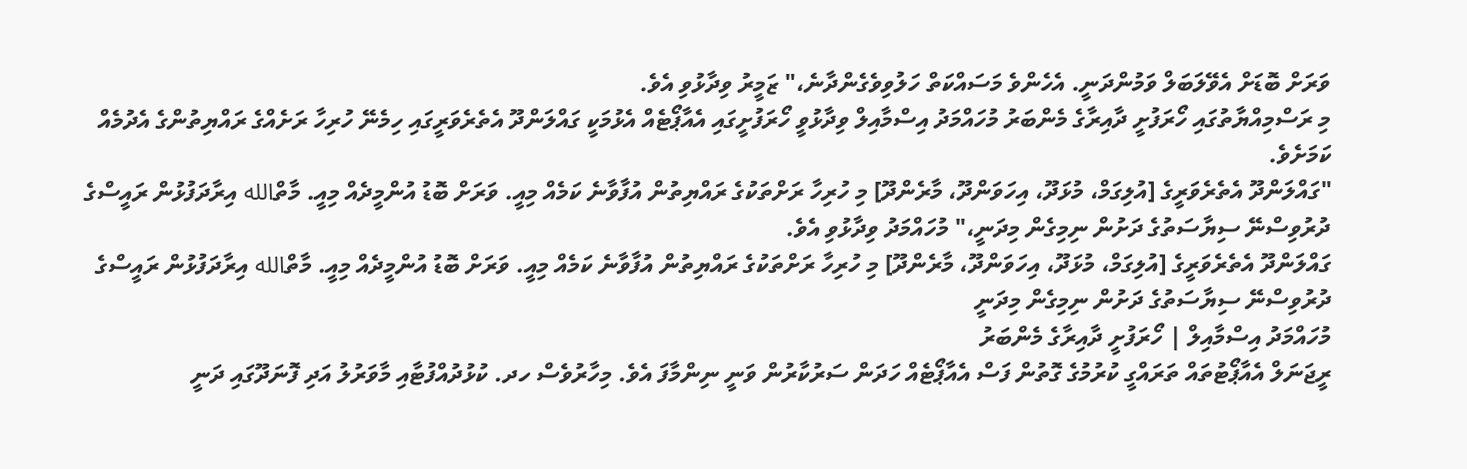ވަރަށް ބޮޑަށް އެވޭލަބަލް ވަމުންދަނީ. އެހެންވެ މަސައްކަތް ހަލުވިވެގެންދާނެ،" ޒަމީރު ވިދާޅުވި އެވެ.
މި ރަސްމިއްޔާތުގައި ހޯރަފުށީ ދާއިރާގެ މެންބަރު މުހައްމަދު އިސްމާއިލް ވިދާޅުވީ ހޯރަފުށީގައި އެއާޕޯޓެއް އެޅުމަކީ ގައްލަންދޫ އެތެރެވަރީގައި ހިމެނޭ ހުރިހާ ރަށެއްގެ ރައްޔިތުންގެ އެދުމެއް ކަމަށެވެ.
"ގައްލަންދޫ އެތެރެވަރީގެ [އުލިގަމް، މުޅަދޫ، އިހަވަންދޫ، މާރެންދޫ] މި ހުރިހާ ރަށްތަކުގެ ރައްޔިތުން އުފާވާނެ ކަމެއް މިއީ. ވަރަށް ބޮޑު އުންމީދެއް މިއީ. މާތްالله އިރާދަފުޅުން ރައީސްގެ ދުރުވިސްނޭ ސިޔާސަތުގެ ދަށުން ނިމިގެން މިދަނީ،" މުހައްމަދު ވިދާޅުވި އެވެ.
ގައްލަންދޫ އެތެރެވަރީގެ [އުލިގަމް، މުޅަދޫ، އިހަވަންދޫ، މާރެންދޫ] މި ހުރިހާ ރަށްތަކުގެ ރައްޔިތުން އުފާވާނެ ކަމެއް މިއީ. ވަރަށް ބޮޑު އުންމީދެއް މިއީ. މާތްالله އިރާދަފުޅުން ރައީސްގެ ދުރުވިސްނޭ ސިޔާސަތުގެ ދަށުން ނިމިގެން މިދަނީ
މުހައްމަދު އިސްމާއިލް | ހޯރަފުށީ ދާއިރާގެ މެންބަރު
ރީޖަނަލް އެއާޕޯޓުތައް ތަރައްގީ ކުރުމުގެ ގޮތުން ފަސް އެއާޕޯޓެއް ހަދަން ސަރުކާރުން ވަނީ ނިންމާފަ އެވެ. މިހާރުވެސް ހދ. ކުޅުދުއްފުޓާއި މާވަރުލު އަދި ފޮނަދޫގައި ދަނީ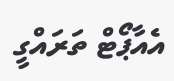އެއާޕޯޓް ތަރައްގީ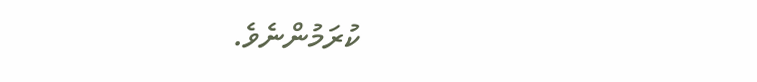ކުރަމުންނެވެ.